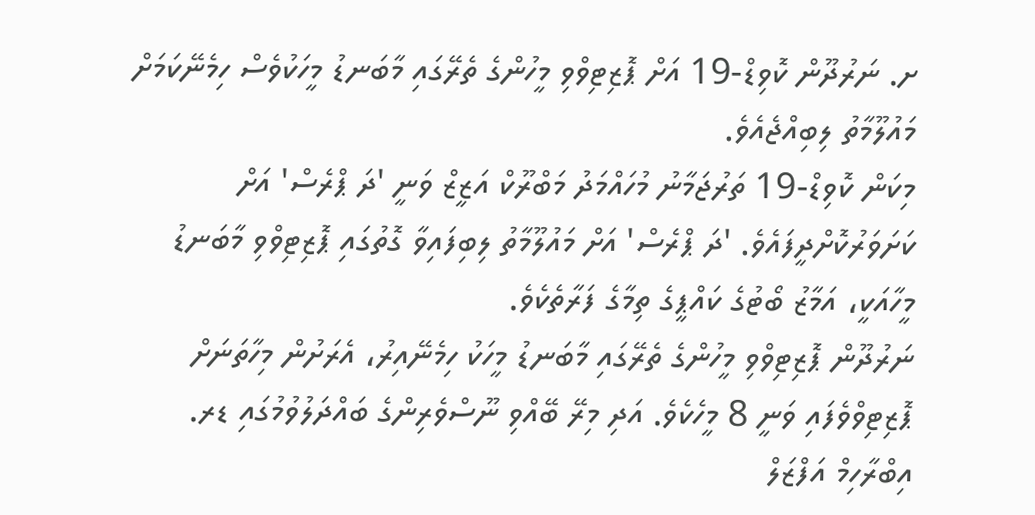ށ. ނަރުދޫން ކޮވިޑް-19 އަށް ޕޮޒިޓިވްވި މީހުންގެ ތެރޭގައި މާބަނޑު މީހަކުވެސް ހިމެނޭކަމަށް މައުލޫމާތު ލިބިއްޖެއެވެ.
މިކަން ކޮވިޑް-19 ތަރުޖަމާނު މުހައްމަދު މަބްރޫކް އަޒީޒް ވަނީ 'ދަ ޕްރެސް' އަށް ކަށަވަރުކޮށްދީފައެވެ. 'ދަ ޕްރެސް' އަށް މައުލޫމާތު ލިބިފައިވާ ގޮތުގައި ޕޮޒިޓިވްވި މާބަނޑު މީހާއަކީ، އަމާޒު ބޯޓުގެ ކައްޕީގެ ތިމާގެ ފަރާތެކެވެ.
ނަރުދޫން ޕޮޒިޓިވްވި މީހުންގެ ތެރޭގައި މާބަނޑު މީހަކު ހިމެނޭއިރު، އެރަށުން މިހާތަނަށް ޕޮޒިޓިވްވެފައި ވަނީ 8 މީހެކެވެ. އަދި މިރޭ ބޭއްވި ނޫސްވެރިންގެ ބައްދަލުވުމުގައި ޑރ. އިބްރާހިމް އަފްޒަލް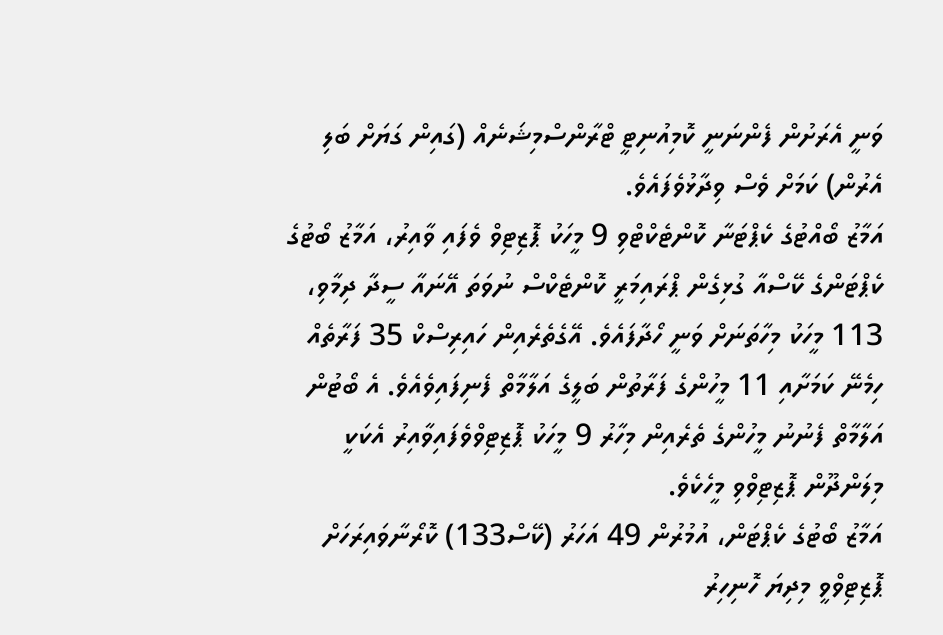ވަނީ އެރަށުން ފެންނަނީ ކޮމިއުނިޓީ ޓްރާންސްމިޝަނެއް (ގައިން ގަޔަށް ބަލި އެރުން) ކަމަށް ވެސް ވިދާޅުވެފައެވެ.
އަމާޒު ބޯއްޓުގެ ކެޕްޓަނާ ކޮންޓެކްޓްވި 9 މީހަކު ޕޮޒިޓިވް ވެފައި ވާއިރު، އަމާޒު ބޯޓުގެ ކެޕްޓަންގެ ކޭސްއާ ގުޅިގެން ޕްރައިމަރީ ކޮންޓެކްސް ނުވަތަ އޭނައާ ސީދާ ދިމާވި، 113 މީހަކު މިހާތަނަށް ވަނީ ހޯދާފައެވެ. އޭގެތެރެއިން ހައިރިސްކް 35 ފަރާތެއް ހިމެނޭ ކަމަށާއި 11 މީހުންގެ ފަރާތުން ބަލީގެ އަލާމާތް ފެނިފައިވެއެވެ. އެ ބޯޓުން އަލާމާތް ފެނުނު މީހުންގެ ތެރެއިން މިހާރު 9 މީހަކު ޕޮޒިޓިވްވެފައިވާއިރު އެކަކީ މިލަންދޫން ޕޮޒިޓިވްވި މީހެކެވެ.
އަމާޒު ބޯޓުގެ ކެޕްޓަން، އުމުރުން 49 އަހަރު (ކޭސް133) ކޮރޯނާވައިރަހަށް ޕޮޒިޓިވްވީ މިދިޔަ ހޮނިހިރު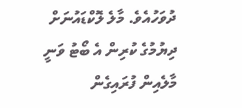ދުވަހުއެވެ. މާލެ ލޮކްޑައުނަށް ދިޔުމުގެ ކުރިން އެ ބޯޓު ވަނީ މާލެއިން ފުރައިގެން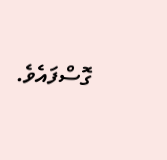ގޮސްފައެވެ.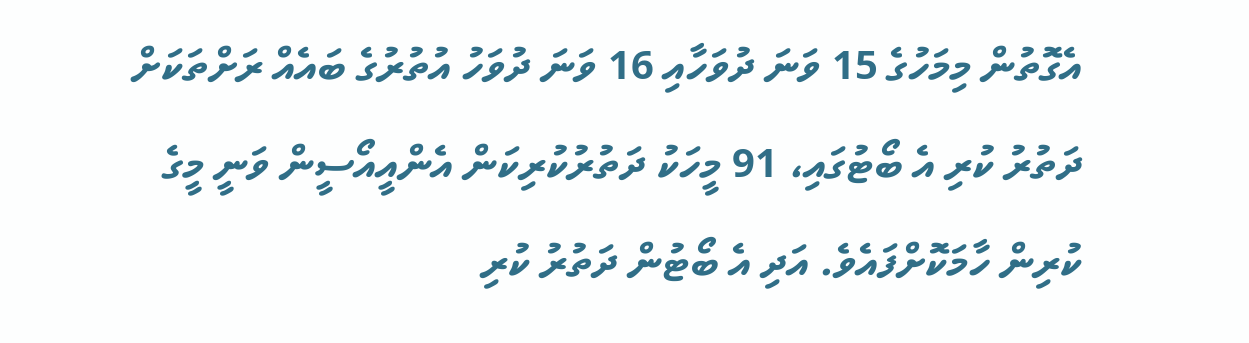އެގޮތުން މިމަހުގެ 15 ވަނަ ދުވަހާއި 16 ވަނަ ދުވަހު އުތުރުގެ ބައެއް ރަށްތަކަށް ދަތުރު ކުރި އެ ބޯޓުގައި، 91 މީހަކު ދަތުރުކުރިކަން އެންއީއޯސީން ވަނީ މީގެ ކުރިން ހާމަކޮށްފައެވެ. އަދި އެ ބޯޓުން ދަތުރު ކުރި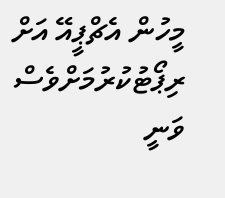މީހުން އެޗްޕީއޭ އަށް ރިޕޯޓުކުރުމަށްވެސް ވަނީ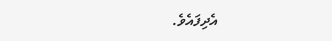އެދިފައެވެ.